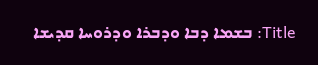Title: ܒܫܡܐ ܕܒܐ ܘܕܒܪܐ ܘܕܪܘܚܐ ܩܕܝܫܐ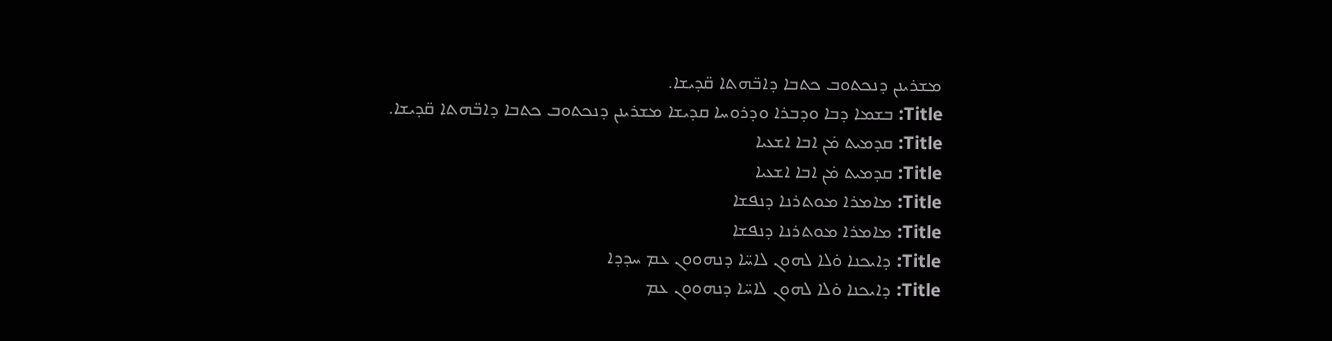ܡܫܪܝܢܢ ܕܢܟܬܘܒ ܟܬܒܐ ܕܐܒ̈ܗܬܐ ܩ̈ܕܝܫܐ.
Title: ܒܫܡܐ ܕܒܐ ܘܕܒܪܐ ܘܕܪܘܚܐ ܩܕܝܫܐ ܡܫܪܝܢܢ ܕܢܟܬܘܒ ܟܬܒܐ ܕܐܒ̈ܗܬܐ ܩ̈ܕܝܫܐ.
Title: ܩܕܡܝܬ ܡ̇ܢ ܐܒܐ ܐܫܥܝܐ
Title: ܩܕܡܝܬ ܡ̇ܢ ܐܒܐ ܐܫܥܝܐ
Title: ܡܐܡܪܐ ܡܘܬܪܢܐ ܕܢܦܫܐ
Title: ܡܐܡܪܐ ܡܘܬܪܢܐ ܕܢܦܫܐ
Title: ܕܐܝܟܢܐ ܘ̇ܠܐ ܠܗܘܢ ܠܐܚ̈ܐ ܕܢܗܘܘܢ ܥܡ ܚܕܕܐ
Title: ܕܐܝܟܢܐ ܘ̇ܠܐ ܠܗܘܢ ܠܐܚ̈ܐ ܕܢܗܘܘܢ ܥܡ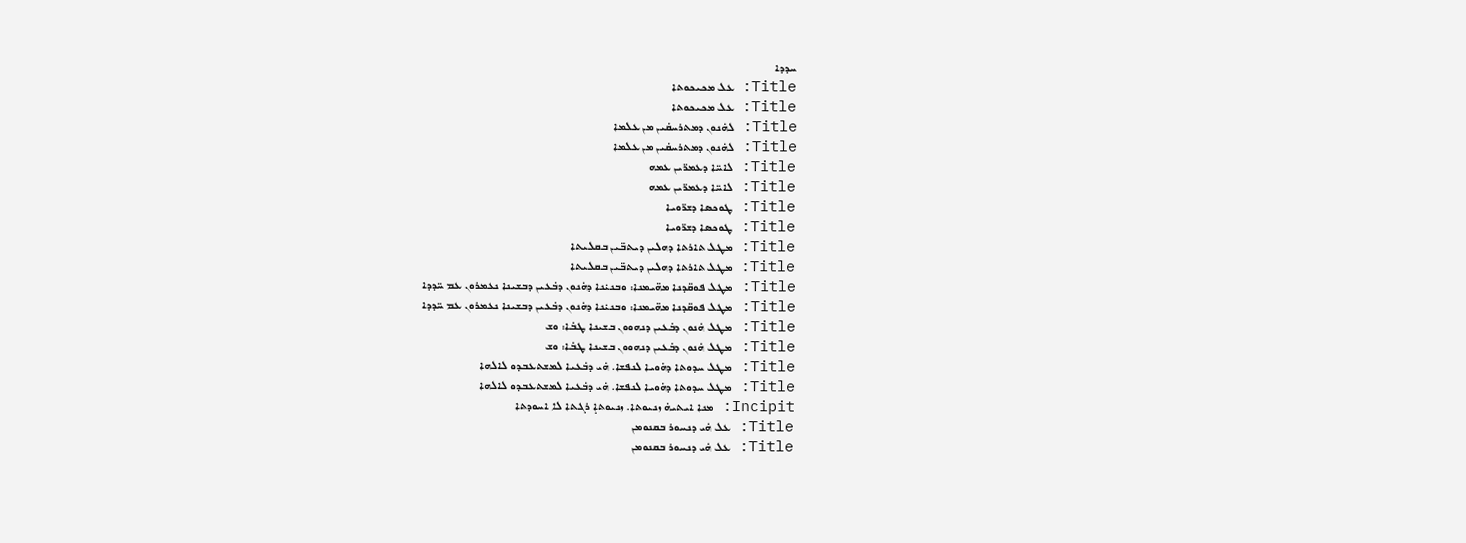ܚܕܕܐ
Title: ܥܠ ܡܟܝܟܘܬܐ
Title: ܥܠ ܡܟܝܟܘܬܐ
Title: ܠܗ̇ܢܘܢ ܕܡܬܪܚܩ̇ܝܢ ܡܢ ܥܠܡܐ
Title: ܠܗ̇ܢܘܢ ܕܡܬܪܚܩ̇ܝܢ ܡܢ ܥܠܡܐ
Title: ܠܐܚ̈ܐ ܕܥܡܪ̈ܝܢ ܥܡܗ
Title: ܠܐܚ̈ܐ ܕܥܡܪ̈ܝܢ ܥܡܗ
Title: ܛܘܟܣܐ ܕܫܪ̈ܘܝܐ
Title: ܛܘܟܣܐ ܕܫܪ̈ܘܝܐ
Title: ܡܛܠ ܬܐܪܬܐ ܕܗܠܝܢ ܕܝܬܒ̈ܝܢ ܒܩܠܝܬܐ
Title: ܡܛܠ ܬܐܪܬܐ ܕܗܠܝܢ ܕܝܬܒ̈ܝܢ ܒܩܠܝܬܐ
Title: ܡܛܠ ܦܘܩ̈ܕܢܐ ܡܗ̈ܝܡܢܐ: ܘܒܢܝ̇ܢܐ ܕܗ̇ܢܘܢ ܕܒ̇ܥܝܢ ܕܒܫܝܢܐ ܢܥܡܪܘܢ ܥܡ ܚ̈ܕܕܐ
Title: ܡܛܠ ܦܘܩ̈ܕܢܐ ܡܗ̈ܝܡܢܐ: ܘܒܢܝ̇ܢܐ ܕܗ̇ܢܘܢ ܕܒ̇ܥܝܢ ܕܒܫܝܢܐ ܢܥܡܪܘܢ ܥܡ ܚ̈ܕܕܐ
Title: ܡܛܠ ܗ̇ܢܘܢ ܕܒ̇ܥܝܢ ܕܢܗܘܘܢ ܒܫܝܢܐ ܛܒ̇ܐ: ܘܫ
Title: ܡܛܠ ܗ̇ܢܘܢ ܕܒ̇ܥܝܢ ܕܢܗܘܘܢ ܒܫܝܢܐ ܛܒ̇ܐ: ܘܫ
Title: ܡܛܠ ܚܕܘܬܐ ܕܗ̇ܘܝܐ ܠܢܦܫܐ. ܗ̇ܝ ܕܒ̇ܥܝܐ ܠܡܫܬܥܒܕܘ ܠܐܠܗܐ
Title: ܡܛܠ ܚܕܘܬܐ ܕܗ̇ܘܝܐ ܠܢܦܫܐ. ܗ̇ܝ ܕܒ̇ܥܝܐ ܠܡܫܬܥܒܕܘ ܠܐܠܗܐ
Incipit: ܡܢܐ ܐܝܬܝܗ̇ ܙܢܝܘܬܐ. ܙܢܝܘܬܐ̣ ܪܓܬܐ ܠܐ ܐܚܘܕܬܐ
Title: ܥܠ ܗ̇ܝ ܕܢܚܘܪ ܒܩܢܘܡܢ
Title: ܥܠ ܗ̇ܝ ܕܢܚܘܪ ܒܩܢܘܡܢ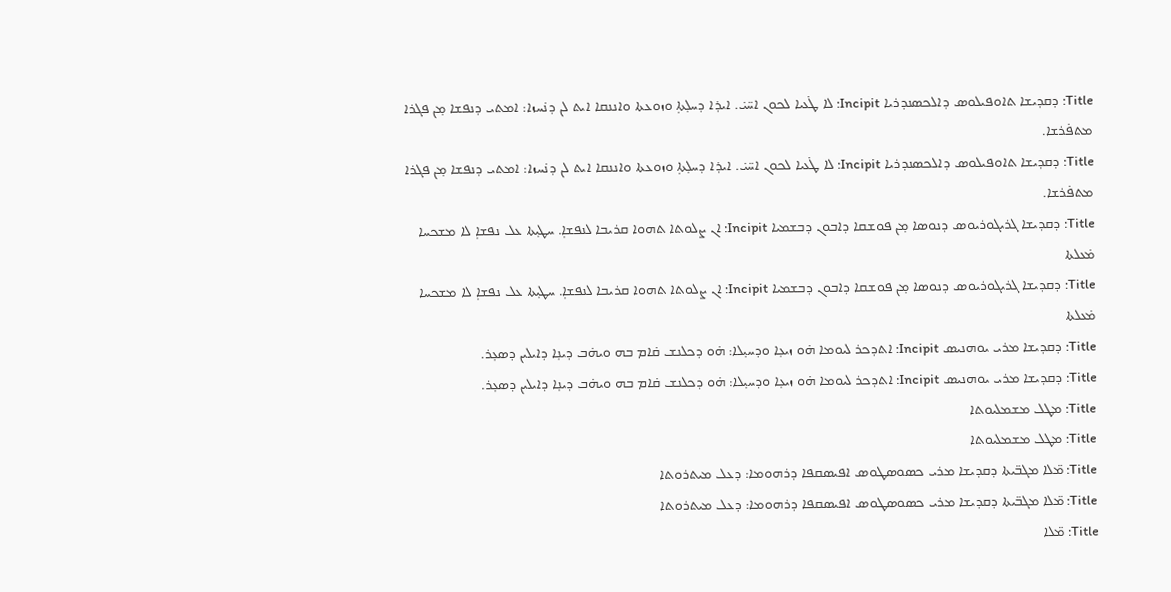Title: ܕܩܕܝܫܐ ܬܐܘܦܝܠܘܣ ܕܐܠܟܣܢܕܪܝܐ Incipit: ܠܐ ܛ̇ܥܝܐ ܠܟܘܢ ܐܚ̈ܝ̇. ܐܝܕ̇ܐ ܕܚܠ̣ܬܐ̣ ܘܙܘܥܬܐ ܘܐܢܢܩܐ ܐܝܬ ܠܢ ܕܢ̇ܚܙܐ: ܐܡܬܝ ܕܢܦܫܐ ܡ̣ܢ ܦܓܪܐ ܡܬܦ̇ܪܫܐ.
Title: ܕܩܕܝܫܐ ܬܐܘܦܝܠܘܣ ܕܐܠܟܣܢܕܪܝܐ Incipit: ܠܐ ܛ̇ܥܝܐ ܠܟܘܢ ܐܚ̈ܝ̇. ܐܝܕ̇ܐ ܕܚܠ̣ܬܐ̣ ܘܙܘܥܬܐ ܘܐܢܢܩܐ ܐܝܬ ܠܢ ܕܢ̇ܚܙܐ: ܐܡܬܝ ܕܢܦܫܐ ܡ̣ܢ ܦܓܪܐ ܡܬܦ̇ܪܫܐ.
Title: ܕܩܕܝܫܐ ܓܪܝܓܘܪܝܘܣ ܕܢܘܣܐ ܡ̣ܢ ܦܘܫܩܐ ܕܐܒܘܢ ܕܒܫܡܝܐ Incipit: ܐܢ ܨܠܘܬܐ ܬܗܘܐ ܩܪܝܒܐ ܠܢܦܫܐ̣. ܚܛܝ̣ܬܐ ܥܠ ܢܦܫܐ̣ ܠܐ ܡܫܟܚܐ ܡ̇ܥܠܬܐ
Title: ܕܩܕܝܫܐ ܓܪܝܓܘܪܝܘܣ ܕܢܘܣܐ ܡ̣ܢ ܦܘܫܩܐ ܕܐܒܘܢ ܕܒܫܡܝܐ Incipit: ܐܢ ܨܠܘܬܐ ܬܗܘܐ ܩܪܝܒܐ ܠܢܦܫܐ̣. ܚܛܝ̣ܬܐ ܥܠ ܢܦܫܐ̣ ܠܐ ܡܫܟܚܐ ܡ̇ܥܠܬܐ
Title: ܕܩܕܝܫܐ ܡܪܝ ܝܘܗܢܝܣ Incipit: ܐܬܕܟܪ ܠܝܘܡܐ ܗ̇ܘ ܙܝܥ̣ܐ ܘܕܚܝ̣ܠܐ: ܗ̇ܘ ܕܟܠܢܫ ܩ̇ܐܡ ܒܗ ܘܝܗ̇ܒ ܕܝܢ̣ܐ ܕܐܝܠܝܢ ܕܣܥ̣ܪ.
Title: ܕܩܕܝܫܐ ܡܪܝ ܝܘܗܢܝܣ Incipit: ܐܬܕܟܪ ܠܝܘܡܐ ܗ̇ܘ ܙܝܥ̣ܐ ܘܕܚܝ̣ܠܐ: ܗ̇ܘ ܕܟܠܢܫ ܩ̇ܐܡ ܒܗ ܘܝܗ̇ܒ ܕܝܢ̣ܐ ܕܐܝܠܝܢ ܕܣܥ̣ܪ.
Title: ܡܛܠ ܡܫܡܠܝܘܬܐ
Title: ܡܛܠ ܡܫܡܠܝܘܬܐ
Title: ܡ̈ܠܐ ܡܓܒ̈ܝܬܐ ܕܩܕܝܫܐ ܡܪܝ ܟܣܘܣܛܘܣ ܐܦܝܣܩܦܐ ܕܪܗܘܡܐ: ܕܥܠ ܡܝܬܪܘܬܐ
Title: ܡ̈ܠܐ ܡܓܒ̈ܝܬܐ ܕܩܕܝܫܐ ܡܪܝ ܟܣܘܣܛܘܣ ܐܦܝܣܩܦܐ ܕܪܗܘܡܐ: ܕܥܠ ܡܝܬܪܘܬܐ
Title: ܡ̈ܠܐ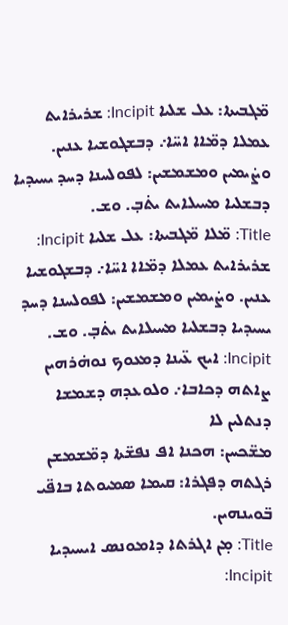ܡ̈ܓܒܝܬܐ: ܥܠ ܫܠܝܐ Incipit: ܫܪܝܪܐܝܬ ܥܡܠܐ ܕܡ̈ܐܐ ܐܚ̈ܐ܇ ܕܒܫܓܘܫܝܐ ܥܢܝܢ. ܘܨ̇ܝܡܝܢ ܘܡܫܡܫܝܢ: ܠܦܘܠܚܢܐ ܕܚܕ ܝܚܝܕܝܐ ܕܒܫܠܝܐ ܡܚܝܠܐܝܬ ܝܬ̇ܒ̣. ܘܫ.
Title: ܡ̈ܠܐ ܡ̈ܓܒܝܬܐ: ܥܠ ܫܠܝܐ Incipit: ܫܪܝܪܐܝܬ ܥܡܠܐ ܕܡ̈ܐܐ ܐܚ̈ܐ܇ ܕܒܫܓܘܫܝܐ ܥܢܝܢ. ܘܨ̇ܝܡܝܢ ܘܡܫܡܫܝܢ: ܠܦܘܠܚܢܐ ܕܚܕ ܝܚܝܕܝܐ ܕܒܫܠܝܐ ܡܚܝܠܐܝܬ ܝܬ̇ܒ̣. ܘܫ.
Incipit: ܐܝܟ ܥ̈ܝܢܐ ܕܡܥܘܟ ܢܘܗ̇ܪܗܝܢ ܨܐܬܗ ܕܟܐܒܐ܇ ܘܠܘܥܕܗ ܕܫܡܫܐ ܕܢܬܠܝܢ ܠܐ
ܡܫ̈ܟܚܢ: ܗܟܢܐ ܐܦ ܢܦܫ̈ܬܐ ܕܡ̈ܫܡܫܢ ܪܓܬܗ ܕܦܓܪܐ: ܩܝܡܐ ܣܡܝܘܬܐ ܒܐܦ̈ܝ ܒ̈ܘܝܢܗܝܢ.
Title: ܡ̣ܢ ܐܓܪܬܐ ܕܐܡܘܢܣ ܐܝܚܝܕܝܐ Incipit: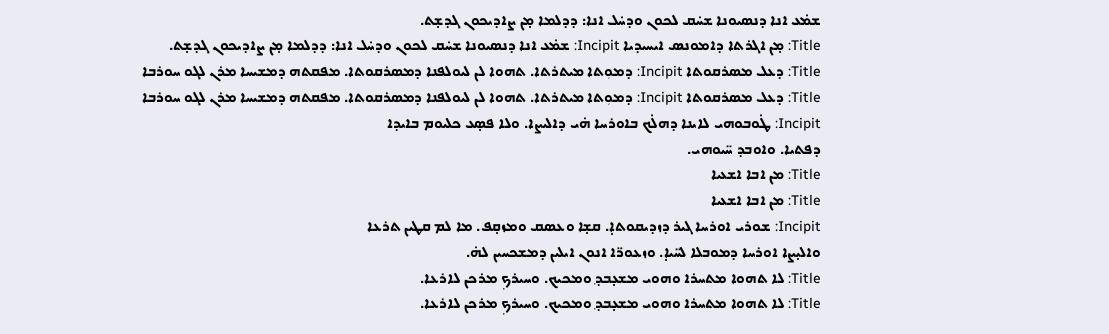ܫܡ̇ܥ ܐܢܐ ܕܢܣܝܘܢܐ ܫܚ̇ܩ ܠܟܘܢ ܘܕܚ̇ܠ ܐܢܐ: ܕܕܠܡܐ ܡ̣ܢ ܨܐܕܝܟܘܢ ܓܕܫ̣ܬ.
Title: ܡ̣ܢ ܐܓܪܬܐ ܕܐܡܘܢܣ ܐܝܚܝܕܝܐ Incipit: ܫܡ̇ܥ ܐܢܐ ܕܢܣܝܘܢܐ ܫܚ̇ܩ ܠܟܘܢ ܘܕܚ̇ܠ ܐܢܐ: ܕܕܠܡܐ ܡ̣ܢ ܨܐܕܝܟܘܢ ܓܕܫ̣ܬ.
Title: ܕܥܠ ܡܣܪܩܘܬܐ Incipit: ܕܡܘܼܬܐ ܡܝܬܪܬܐ. ܬܗܘܐ ܠܢ ܠܝܘܠܦܢܐ ܕܡܣܪܩܘܬܐ. ܡܦܩܬܗ ܕܡܫܝܚܐ ܡܪܢ ܠܓܘ ܚܘܪܒܐ
Title: ܕܥܠ ܡܣܪܩܘܬܐ Incipit: ܕܡܘܼܬܐ ܡܝܬܪܬܐ. ܬܗܘܐ ܠܢ ܠܝܘܠܦܢܐ ܕܡܣܪܩܘܬܐ. ܡܦܩܬܗ ܕܡܫܝܚܐ ܡܪܢ ܠܓܘ ܚܘܪܒܐ
Incipit: ܛ̇ܘܒܘܗܝ ܠܐܝܢܐ ܕܗܠ̇ܟ ܒܐܘܪܚܐ ܗ̇ܝ ܕܐܠܝܨܐ. ܘܠܐ ܦܣ̣ܥ ܟܠܝܘܡ ܒܐܝܕܐ
ܕܦܬܝܐ. ܘܐܘܒܕ ܚ̈ܝܘܗܝ.
Title: ܡܢ ܐܒܐ ܐܫܥܝܐ
Title: ܡܢ ܐܒܐ ܐܫܥܝܐ
Incipit: ܫܘܪܝ ܐܘܪܚܐ ܓܝܪ ܕܙܕܝܩܘܬܐ̣. ܩܫ̣ܐ ܘܥܣܩ ܘܡܙܩ̣ܦ. ܡܐ ܠܡ ܩܛܝܢ ܬܪܥܐ
ܘܐܠܝ̣ܨܐ ܐܘܪܚܐ ܕܡܘܒܠܐ ܠܚ̈ܝܐ̣. ܘܙܥܘܪ̈ܐ ܐܢܘܢ ܐܝܠܝܢ ܕܡܫܟܚܝܢ ܠܗ̇.
Title: ܠܐ ܬܗܘܐ ܡܬܚܪܐ ܘܗܘܝ ܡܫܥ̣ܒܕ݂ ܘܡܟܝܟ. ܘܚܝܪܟ݂ ܡܪܟܢ ܠܐܪܥܐ.
Title: ܠܐ ܬܗܘܐ ܡܬܚܪܐ ܘܗܘܝ ܡܫܥ̣ܒܕ݂ ܘܡܟܝܟ. ܘܚܝܪܟ݂ ܡܪܟܢ ܠܐܪܥܐ.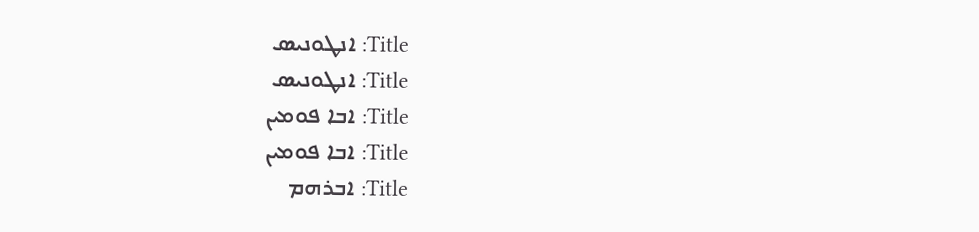Title: ܐܢܛܘܢܝܣ
Title: ܐܢܛܘܢܝܣ
Title: ܐܒܐ ܦܘܡܝܢ
Title: ܐܒܐ ܦܘܡܝܢ
Title: ܐܒܪܗܡ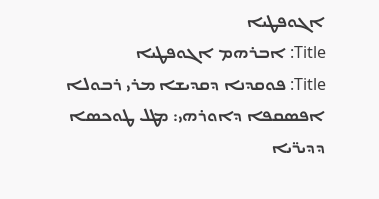ܐܓܘܦܛܝܐ
Title: ܐܒܪܗܡ ܐܓܘܦܛܝܐ
Title: ܦܘܩܕܢܐ ܕܩܕܝܫܐ ܡܪܝ ܪܒܘܠܐ ܐܦܣܩܦܐ ܕܐܘܪܗܝ: ܡܛܠ ܛܘܟܣܐ ܕܕܝܪ̈ܝܐ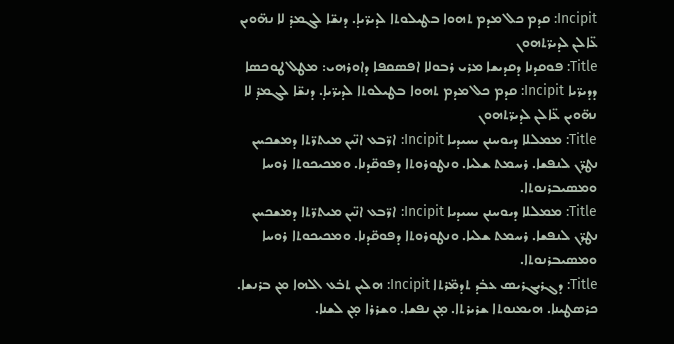Incipit: ܩܕܡ ܟܠ ܡܕܡ ܬܗܘܐ ܒܛܝܠܘܬܐ ܠܕܝܪ̈ܝܐ̣. ܕܢܫ̈ܐ ܠܓܡܪ̣ ܠܐ ܢܗ̈ܘܝܢ ܥ̈ܐܠܢ ܠܕܝܪ̈ܬܗܘܢ
Title: ܦܘܩܕܢܐ ܕܩܕܝܫܐ ܡܪܝ ܪܒܘܠܐ ܐܦܣܩܦܐ ܕܐܘܪܗܝ: ܡܛܠ ܛܘܟܣܐ ܕܕܝܪ̈ܝܐ Incipit: ܩܕܡ ܟܠ ܡܕܡ ܬܗܘܐ ܒܛܝܠܘܬܐ ܠܕܝܪ̈ܝܐ̣. ܕܢܫ̈ܐ ܠܓܡܪ̣ ܠܐ ܢܗ̈ܘܝܢ ܥ̈ܐܠܢ ܠܕܝܪ̈ܬܗܘܢ
Title: ܡܡܠܠܐ ܕܝܘܚܢܢ ܝܚܝܕܝܐ Incipit: ܐܪ̈ܒܥ ܐܢ̈ܝܢ ܡܝܬܪ̈ܬܐ ܕܡܫܟܚܢ ܢܛܪ̈ܢ ܠܢܦܫܐ. ܪܚܡܬ ܫܠܝܐ. ܘܢܛܘܪܘܬܐ ܕܦܘܩ̈ܕܢܐ. ܘܡܟܝܟܘܬܐ ܪܘܚܐ ܘܡܣܝܒܪܢܘܬܐ.
Title: ܡܡܠܠܐ ܕܝܘܚܢܢ ܝܚܝܕܝܐ Incipit: ܐܪ̈ܒܥ ܐܢ̈ܝܢ ܡܝܬܪ̈ܬܐ ܕܡܫܟܚܢ ܢܛܪ̈ܢ ܠܢܦܫܐ. ܪܚܡܬ ܫܠܝܐ. ܘܢܛܘܪܘܬܐ ܕܦܘܩ̈ܕܢܐ. ܘܡܟܝܟܘܬܐ ܪܘܚܐ ܘܡܣܝܒܪܢܘܬܐ.
Title: ܕܓܪܝܓܪܝܣ ܥܒ̇ܕ ܬܕܡ̈ܪܬܐ Incipit: ܗܠܝܢ ܬܒ̇ܥ ܐܠܗܐ ܡܢ ܒܪܢܫܐ. ܟܪܣܛܝܢܐ. ܗܝܡܢܘܬܐ ܫܪܝܪܬܐ. ܡ̣ܢ ܢܦܫܐ. ܘܫܪܪܐ ܡ̣ܢ ܠܫܢܐ.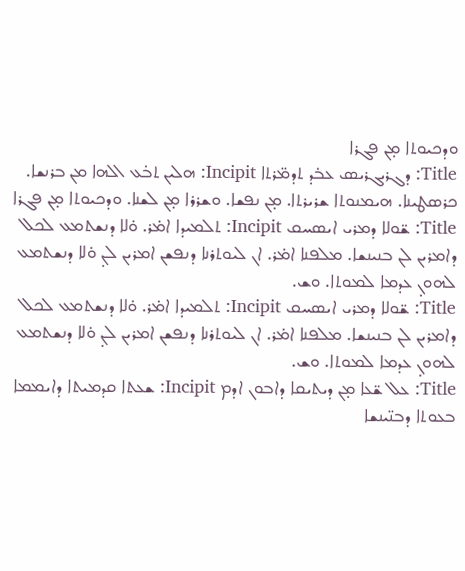ܘܕܟܝܘܬܐ ܡ̣ܢ ܦܓܪܐ
Title: ܕܓܪܝܓܪܝܣ ܥܒ̇ܕ ܬܕܡ̈ܪܬܐ Incipit: ܗܠܝܢ ܬܒ̇ܥ ܐܠܗܐ ܡܢ ܒܪܢܫܐ. ܟܪܣܛܝܢܐ. ܗܝܡܢܘܬܐ ܫܪܝܪܬܐ. ܡ̣ܢ ܢܦܫܐ. ܘܫܪܪܐ ܡ̣ܢ ܠܫܢܐ. ܘܕܟܝܘܬܐ ܡ̣ܢ ܦܓܪܐ
Title: ܫ̈ܘܠܐ ܕܡܪܝ ܐܝܣܚܩ Incipit: ܬܠܡܝܕܐ ܐܡ̇ܪ. ܘ̇ܠܐ ܕܢܫܬܡܥ ܠܟܠ ܕܐܡܪܝܢ ܠܢ ܒܢܝܢܫܐ. ܡܠܦܢܐ ܐܡ̇ܪ. ܐܢ ܠܝܘܬܪܢܐ ܕܢܦܫܢ ܐܡܪܝܢ ܠܢ̣ ܘ̇ܠܐ ܕܢܫܬܡܥ ܠܗܘܢ̣ ܥܕܡܐ ܠܡܘܬܐ. ܘܫ.
Title: ܫ̈ܘܠܐ ܕܡܪܝ ܐܝܣܚܩ Incipit: ܬܠܡܝܕܐ ܐܡ̇ܪ. ܘ̇ܠܐ ܕܢܫܬܡܥ ܠܟܠ ܕܐܡܪܝܢ ܠܢ ܒܢܝܢܫܐ. ܡܠܦܢܐ ܐܡ̇ܪ. ܐܢ ܠܝܘܬܪܢܐ ܕܢܦܫܢ ܐܡܪܝܢ ܠܢ̣ ܘ̇ܠܐ ܕܢܫܬܡܥ ܠܗܘܢ̣ ܥܕܡܐ ܠܡܘܬܐ. ܘܫ.
Title: ܥܠ ܫ̈ܥܐ ܡ̣ܢ ܕܝܬܝܩܐ ܕܐܒܘܢ ܐܕܡ Incipit: ܫܥܬܐ ܩܕܡܝܬܐ ܕܐܝܡܡܐ ܒܥܘܬܐ ܕܒܢ̈ܝܢܫܐ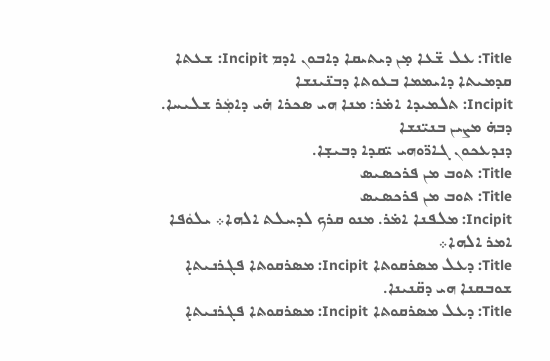Title: ܥܠ ܫ̈ܥܐ ܡ̣ܢ ܕܝܬܝܩܐ ܕܐܒܘܢ ܐܕܡ Incipit: ܫܥܬܐ ܩܕܡܝܬܐ ܕܐܝܡܡܐ ܒܥܘܬܐ ܕܒܢ̈ܝܢܫܐ
Incipit: ܬܠܡܝܕܐ ܐܡ̇ܪ: ܡܢܐ ܗܝ ܣܟܪܐ ܗ̇ܝ ܕܐܡܲܪ ܫܠܝܚܐ. ܕܒܗ̇ ܡܨܝܢ ܒܢܝ̈ܢܫܐ
ܕܢܕܥܟܘܢ ܓܐܪ̈ܘܗܝ ܝ̈ܩܕܐ ܕܒܝܫ̣ܐ.
Title: ܬܘܒ ܡܢ ܦܪܟܣܝܣ
Title: ܬܘܒ ܡܢ ܦܪܟܣܝܣ
Incipit: ܡܠܦܢܐ ܐܡ̇ܪ. ܡܢܘ ܩܪܟ ܠܕܚܠܬ ܐܠܗܐ܀ ܝܠܘܿܦܐ ܐܡܪ ܐܠܗܐ܀
Title: ܕܥܠ ܡܣܪܩܘܬܐ Incipit: ܡܣܪܩܘܬܐ ܦܓܪܢܝܬܐ̣ ܫܘܒܩܢܐ ܗܝ ܕܩ̈ܢܝܢܐ.
Title: ܕܥܠ ܡܣܪܩܘܬܐ Incipit: ܡܣܪܩܘܬܐ ܦܓܪܢܝܬܐ̣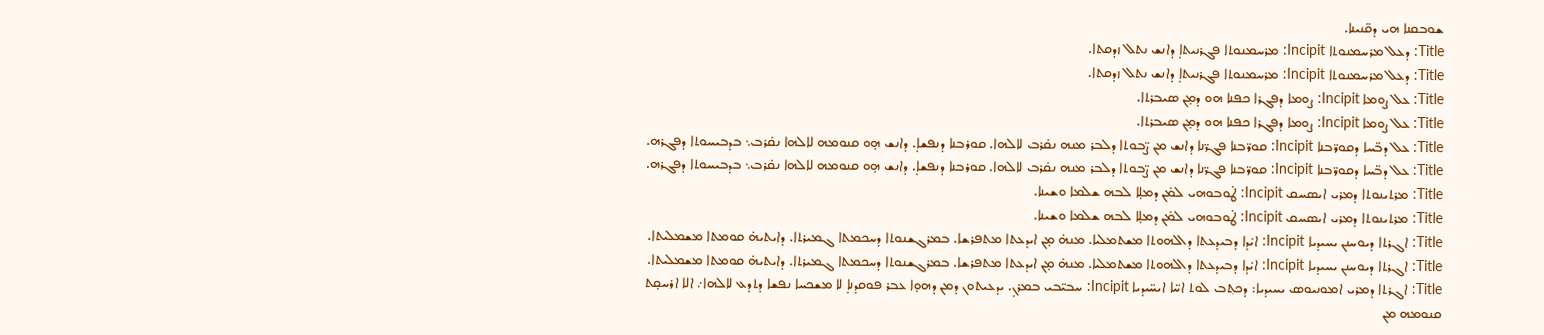ܫܘܒܩܢܐ ܗܝ ܕܩ̈ܢܝܢܐ.
Title: ܕܥܠ ܡܪܚܡܢܘܬܐ Incipit: ܡܪܚܡܢܘܬܐ ܦܓܪܢܝܬܐ̣ ܕܐܢܫ ܢܬܠ ܙܕܩܬܐ.
Title: ܕܥܠ ܡܪܚܡܢܘܬܐ Incipit: ܡܪܚܡܢܘܬܐ ܦܓܪܢܝܬܐ̣ ܕܐܢܫ ܢܬܠ ܙܕܩܬܐ.
Title: ܥܠ ܨܘܡܐ Incipit: ܨܘܡܐ ܕܦܓܪܐ ܟܦܢܐ ܗܘ ܕܡ̣ܢ ܣܝܒܪܬܐ.
Title: ܥܠ ܨܘܡܐ Incipit: ܨܘܡܐ ܕܦܓܪܐ ܟܦܢܐ ܗܘ ܕܡ̣ܢ ܣܝܒܪܬܐ.
Title: ܥܠ ܕܒ̈ܚܐ ܕܩܘܪ̈ܒܢܐ Incipit: ܩܘܪ̈ܒܢܐ ܦܓܪ̈ܢܐ ܕܐܢܫ ܡܢ ܨ̈ܒܘܬܐ ܕܠܒܪ ܡܢܗ ܢܩ̇ܪܒ ܠܐܠܗܐ. ܩܘܪܒܢܐ ܕܢܦܫܐ̣. ܕܐܢܫ ܗ̣ܘ ܩܢܘܡܗ ܠܐܠܗܐ ܢܩ̇ܪܒ܆ ܒܕܒܝܚܘܬܐ ܕܦܓܪܗ.
Title: ܥܠ ܕܒ̈ܚܐ ܕܩܘܪ̈ܒܢܐ Incipit: ܩܘܪ̈ܒܢܐ ܦܓܪ̈ܢܐ ܕܐܢܫ ܡܢ ܨ̈ܒܘܬܐ ܕܠܒܪ ܡܢܗ ܢܩ̇ܪܒ ܠܐܠܗܐ. ܩܘܪܒܢܐ ܕܢܦܫܐ̣. ܕܐܢܫ ܗ̣ܘ ܩܢܘܡܗ ܠܐܠܗܐ ܢܩ̇ܪܒ܆ ܒܕܒܝܚܘܬܐ ܕܦܓܪܗ.
Title: ܡܪܬܝܢܘܬܐ ܕܡܪܝ ܐܝܣܚܩ Incipit: ܛ̇ܘܒܘܗܝ ܠܡ̇ܢ ܕܡܠ̣ܐ ܠܒܗ ܫܠܡܐ ܘܫܝܢܐ.
Title: ܡܪܬܝܢܘܬܐ ܕܡܪܝ ܐܝܣܚܩ Incipit: ܛ̇ܘܒܘܗܝ ܠܡ̇ܢ ܕܡܠ̣ܐ ܠܒܗ ܫܠܡܐ ܘܫܝܢܐ.
Title: ܐܓܪܬܐ ܕܝܘܚܢܢ ܝܚܝܕܝܐ Incipit: ܐܝ̇ܕܐ ܕܒܝܕܥܬܐ ܕܐܠܗܘܬܐ ܡܫܬܡܠܝܐ. ܡܢܗ̇ ܡ̣ܢ ܐܝܕܥܬܐ ܡܬܦܪܫܐ. ܒܡܪܓܫܢܘܬܐ ܕܚܟܡܬܐ ܓܡܝܪܬܐ. ܕܐܝܬܝܗ̇ ܩܘܡܬܐ ܡܫܡܠܝܬܐ.
Title: ܐܓܪܬܐ ܕܝܘܚܢܢ ܝܚܝܕܝܐ Incipit: ܐܝ̇ܕܐ ܕܒܝܕܥܬܐ ܕܐܠܗܘܬܐ ܡܫܬܡܠܝܐ. ܡܢܗ̇ ܡ̣ܢ ܐܝܕܥܬܐ ܡܬܦܪܫܐ. ܒܡܪܓܫܢܘܬܐ ܕܚܟܡܬܐ ܓܡܝܪܬܐ. ܕܐܝܬܝܗ̇ ܩܘܡܬܐ ܡܫܡܠܝܬܐ.
Title: ܐܓܪܬܐ ܕܡܪܝ ܐܡܘܢܝܘܣ ܝܚܝܕܝܐ: ܕܟܬ݂ܒ ܠܘܬ ܐܚ̈ܐ ܐܝܚ̈ܝܕܝܐ Incipit: ܚܒܝ̈ܒܝ ܒܡܪܢ̣. ܝܕܥܝܬܘܢ ܕܡܢ ܕܗܘ̣ܐ ܥܒܪ ܦܘܩܕܢܐ̣ ܠܐ ܡܫܟܚܐ ܢܦܫܐ ܕܬܕܥ ܠܐܠܗܐ܇ ܐܠܐ ܐܪܚܩ̣ܬ ܩܢܘܡܗ ܡܢ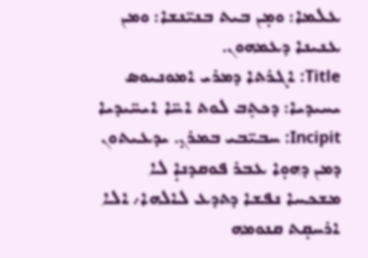ܥܠܡܐ: ܘܡ̣ܢ ܒܝܬ ܒܢܝ̈ܢܫܐ: ܘܡܢ ܥܢܝܢܐ ܕܥܡܗܘܢ.
Title: ܐܓܪܬܐ ܕܡܪܝ ܐܡܘܢܝܘܣ ܝܚܝܕܝܐ: ܕܟܬ݂ܒ ܠܘܬ ܐܚ̈ܐ ܐܝܚ̈ܝܕܝܐ Incipit: ܚܒܝ̈ܒܝ ܒܡܪܢ̣. ܝܕܥܝܬܘܢ ܕܡܢ ܕܗܘ̣ܐ ܥܒܪ ܦܘܩܕܢܐ̣ ܠܐ ܡܫܟܚܐ ܢܦܫܐ ܕܬܕܥ ܠܐܠܗܐ܇ ܐܠܐ ܐܪܚܩ̣ܬ ܩܢܘܡܗ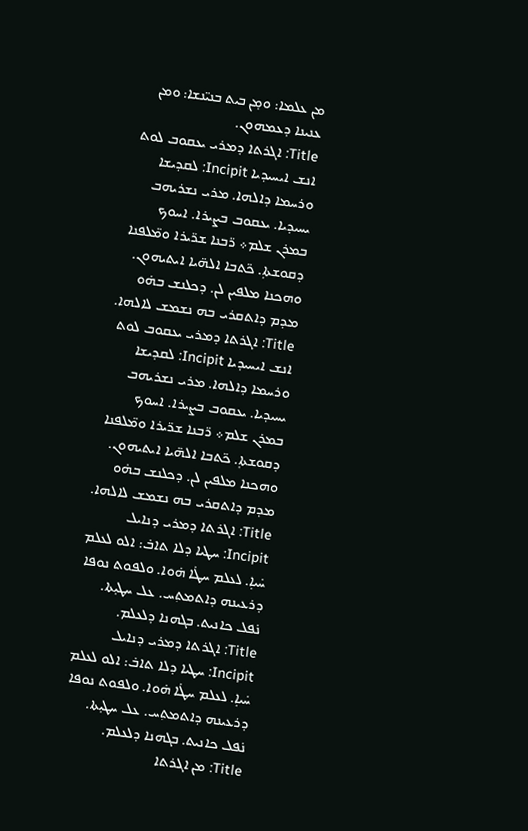ܡܢ ܥܠܡܐ: ܘܡ̣ܢ ܒܝܬ ܒܢܝ̈ܢܫܐ: ܘܡܢ ܥܢܝܢܐ ܕܥܡܗܘܢ.
Title: ܐܓܪܬܐ ܕܡܪܝ ܝܥܩܘܒ ܠܘܬ ܐܢܫ ܐܝܚܝܕܝܐ Incipit: ܠܩܕܝܫܐ ܘܪܚܡܐ ܕܐܠܗܐ. ܡܪܝ ܢܫܪܝܗܒ ܝܚܝܕܝܐ. ܝܥܩܘܒ ܒܨܝܪܐ. ܐܚܘܟ ܒܡܪܢ ܫܠܡ܀ ܪ̈ܒܢܐ ܫܪ̈ܝܪܐ ܘܡ̈ܠܦܢܐ ܕܩܘܫܬܐ̣. ܟ̈ܬܒܐ ܐܠܗ̈ܝܐ ܐܝܬܝܗܘܢ. ܘܗܟܢܐ ܡܠܦܝܢ ܠܢ. ܕܟܠܢܫ ܒܗ̇ܘ ܡܕܡ ܕܐܬܩܪܝ ܒܗ ܢܫܡܫ ܠܐܠܗܐ.
Title: ܐܓܪܬܐ ܕܡܪܝ ܝܥܩܘܒ ܠܘܬ ܐܢܫ ܐܝܚܝܕܝܐ Incipit: ܠܩܕܝܫܐ ܘܪܚܡܐ ܕܐܠܗܐ. ܡܪܝ ܢܫܪܝܗܒ ܝܚܝܕܝܐ. ܝܥܩܘܒ ܒܨܝܪܐ. ܐܚܘܟ ܒܡܪܢ ܫܠܡ܀ ܪ̈ܒܢܐ ܫܪ̈ܝܪܐ ܘܡ̈ܠܦܢܐ ܕܩܘܫܬܐ̣. ܟ̈ܬܒܐ ܐܠܗ̈ܝܐ ܐܝܬܝܗܘܢ. ܘܗܟܢܐ ܡܠܦܝܢ ܠܢ. ܕܟܠܢܫ ܒܗ̇ܘ ܡܕܡ ܕܐܬܩܪܝ ܒܗ ܢܫܡܫ ܠܐܠܗܐ.
Title: ܐܓܪܬܐ ܕܡܪܝ ܕܢܐܝܠ Incipit: ܚܛܝܐ ܕܠܐ ܬܐܒ̇: ܐܠܘ ܠܥܠܡ ܚ̇ܝܐ̣. ܠܥܠܡ ܚܛ̇ܐ ܗ̇ܘܐ. ܘܠܦܘܬ ܢܘܦܐ ܕܪܥܝܢܗ ܕܐܬܡܬ݂ܚ. ܥܠ ܚܛܝ̣ܬܐ. ܢ̇ܦܠ ܟܐܢܝܬ. ܒܓܗܢܐ ܕܠܥܠܡ.
Title: ܐܓܪܬܐ ܕܡܪܝ ܕܢܐܝܠ Incipit: ܚܛܝܐ ܕܠܐ ܬܐܒ̇: ܐܠܘ ܠܥܠܡ ܚ̇ܝܐ̣. ܠܥܠܡ ܚܛ̇ܐ ܗ̇ܘܐ. ܘܠܦܘܬ ܢܘܦܐ ܕܪܥܝܢܗ ܕܐܬܡܬ݂ܚ. ܥܠ ܚܛܝ̣ܬܐ. ܢ̇ܦܠ ܟܐܢܝܬ. ܒܓܗܢܐ ܕܠܥܠܡ.
Title: ܡܢ ܐܓܪܬܐ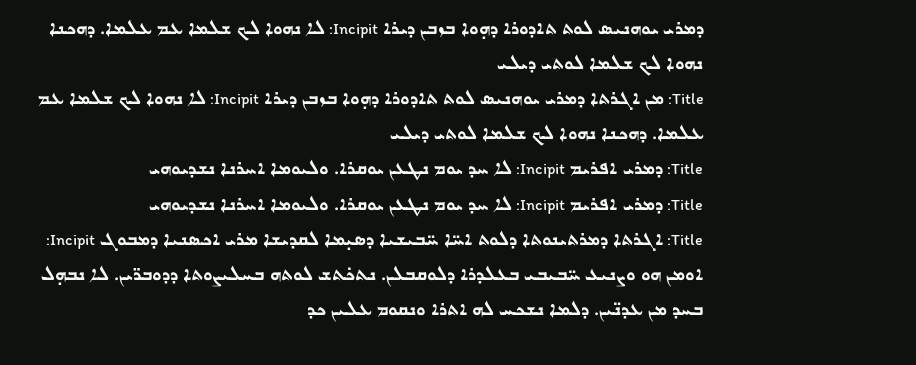ܕܡܪܝ ܝܘܗܢܝܣ ܠܘܬ ܬܐܕܘܪܐ ܕܗ̣ܘܐ ܒܙܒܢ ܕܝܪܐ Incipit: ܠܐ ܢܗܘܐ ܠܟ ܫܠܡܐ ܥܡ ܥܠܡܐ. ܕܗܟܢܐ ܢܗܘܐ ܠܟ ܫܠܡܐ ܠܘܬܝ ܕܝܠܝ
Title: ܡܢ ܐܓܪܬܐ ܕܡܪܝ ܝܘܗܢܝܣ ܠܘܬ ܬܐܕܘܪܐ ܕܗ̣ܘܐ ܒܙܒܢ ܕܝܪܐ Incipit: ܠܐ ܢܗܘܐ ܠܟ ܫܠܡܐ ܥܡ ܥܠܡܐ. ܕܗܟܢܐ ܢܗܘܐ ܠܟ ܫܠܡܐ ܠܘܬܝ ܕܝܠܝ
Title: ܕܡܪܝ ܐܦܪܝܡ Incipit: ܠܐ ܚܕ ܝܘܡ ܢܛܥܢ ܝܘܩܪܐ. ܘܠܝܘܡܐ ܐܚܪܢܐ ܢܫܕܝܘܗܝ
Title: ܕܡܪܝ ܐܦܪܝܡ Incipit: ܠܐ ܚܕ ܝܘܡ ܢܛܥܢ ܝܘܩܪܐ. ܘܠܝܘܡܐ ܐܚܪܢܐ ܢܫܕܝܘܗܝ
Title: ܐܓܪܬܐ ܕܡܪܬܝܢܘܬܐ ܕܠܘܬ ܐܚ̈ܐ ܚ̈ܒܝܫܝܐ ܕܣܝ̣ܡܐ ܠܩܕܝܫܐ ܡܪܝ ܐܟܣܢܝܐ ܕܡܒܘܓ Incipit: ܐܘܡܢ ܗܘ ܘܨܢܝܥ ܚ̈ܒܝܒܝ ܒܥܠܕܪܐ ܕܠܘܩܒܠܢ. ܢܬܟ̇ܬܫ ܠܘܬܗ ܒܚܠܝܨܘܬܐ ܕܕܘܒܪ̈ܝܢ. ܠܐ ܢܒܗ̣ܠ ܒܚܕ ܡܢ ܥܕܢ̈ܝܢ. ܕܠܡܐ ܢܫܟܚ ܠܗ ܐܬܪܐ ܘܢܩܘܡ ܥܠܝܢ ܟܕ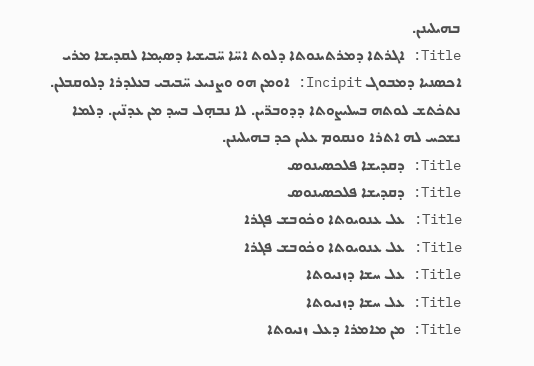ܒܗܝܠܝܢܢ.
Title: ܐܓܪܬܐ ܕܡܪܬܝܢܘܬܐ ܕܠܘܬ ܐܚ̈ܐ ܚ̈ܒܝܫܝܐ ܕܣܝ̣ܡܐ ܠܩܕܝܫܐ ܡܪܝ ܐܟܣܢܝܐ ܕܡܒܘܓ Incipit: ܐܘܡܢ ܗܘ ܘܨܢܝܥ ܚ̈ܒܝܒܝ ܒܥܠܕܪܐ ܕܠܘܩܒܠܢ. ܢܬܟ̇ܬܫ ܠܘܬܗ ܒܚܠܝܨܘܬܐ ܕܕܘܒܪ̈ܝܢ. ܠܐ ܢܒܗ̣ܠ ܒܚܕ ܡܢ ܥܕܢ̈ܝܢ. ܕܠܡܐ ܢܫܟܚ ܠܗ ܐܬܪܐ ܘܢܩܘܡ ܥܠܝܢ ܟܕ ܒܗܝܠܝܢܢ.
Title: ܕܩܕܝܫܐ ܦܠܟܣܝܢܘܣ
Title: ܕܩܕܝܫܐ ܦܠܟܣܝܢܘܣ
Title: ܥܠ ܥܢܘܝܘܬܐ ܘܟ̇ܘܒܫ ܦܓܪܐ
Title: ܥܠ ܥܢܘܝܘܬܐ ܘܟ̇ܘܒܫ ܦܓܪܐ
Title: ܥܠ ܚܫܐ ܕܙܢܝܘܬܐ
Title: ܥܠ ܚܫܐ ܕܙܢܝܘܬܐ
Title: ܡܢ ܡܐܡܪܐ ܕܥܠ ܙܢܝܘܬܐ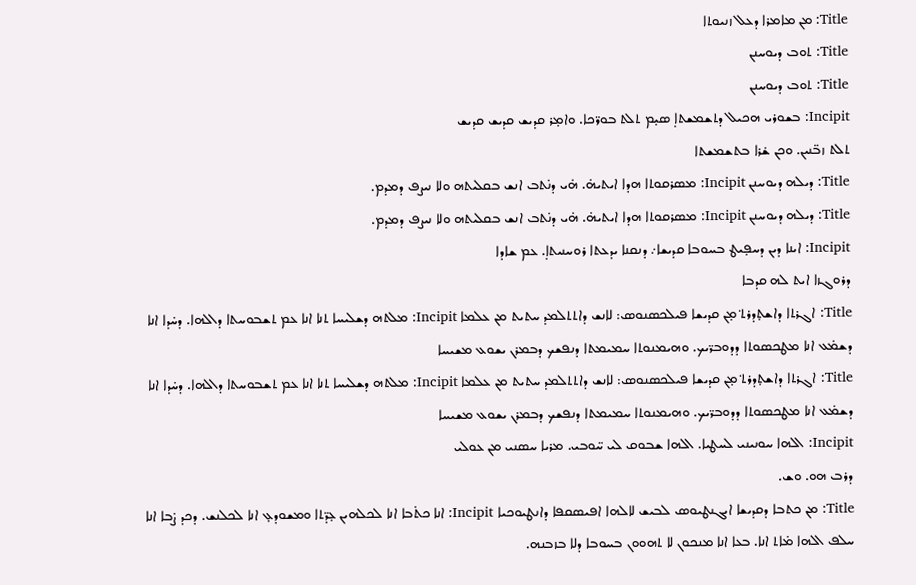Title: ܡܢ ܡܐܡܪܐ ܕܥܠ ܙܢܝܘܬܐ
Title: ܬܘܒ ܕܝܘܚܢܢ
Title: ܬܘܒ ܕܝܘܚܢܢ
Incipit: ܒܫܘܪܝ ܗܟܝܠ ܕܬܫܡܫܬܐ̣ ܣܝ̣ܡ ܬܠܬ ܒܘܪ̈ܟܐ. ܘܐܡ̣ܪ ܩܕܝܫ ܩܕܝܫ ܩܕܝܫ
ܬܠܬ ܙܒ̈ܢܝܢ. ܘܟܢ ܫ̇ܪܐ ܒܬܫܡܫܬܐ
Title: ܕܝܠܗ ܕܝܘܚܢܢ Incipit: ܡܣܪܩܘܬܐ ܗܕܐ ܐܝܬܝܗ̇. ܗ̇ܝ ܕܢ̇ܬܒ ܐܢܫ ܒܩܠܝܬܗ ܘܠܐ ܢܝܨܦ ܕܡܕܡ.
Title: ܕܝܠܗ ܕܝܘܚܢܢ Incipit: ܡܣܪܩܘܬܐ ܗܕܐ ܐܝܬܝܗ̇. ܗ̇ܝ ܕܢ̇ܬܒ ܐܢܫ ܒܩܠܝܬܗ ܘܠܐ ܢܝܨܦ ܕܡܕܡ.
Incipit: ܐܝܢܐ ܕܝܢ ܕܚܦ̣ܝܛ ܒܚܘܒܐ ܩܕܝܫܐ܇ ܕܢܩܢܐ ܝܕܥܬܐ ܪܘܚܢܝܬܐ̣. ܥܡ ܫܐܕܐ
ܕܪܘܓܙܐ ܐܝܬ ܠܗ ܩܕܒܐ
Title: ܐܓܪܬܐ ܕܐܫܬ̣ܕܪܬ݀ ܡ̣ܢ ܩܕܝܫܐ ܦܝܠܟܣܢܘܣ: ܠܐܢܫ ܕܐܬܬܠܡܕ ܚܬܝܬ ܡܢ ܥܠܡܐ Incipit: ܡܠܬܗ ܕܫܠܝܚܐ ܬܢܐ ܐܢܐ ܥܡ ܬܫܒܘܚܬܐ ܕܐܠܗܐ. ܕܚ̇ܕܐ ܐܢܐ ܕܫܡ̇ܥ ܐܢܐ ܡܛܟܣܘܬܐ ܕܕܘܒܪ̈ܝܟ. ܘܗܝܡܢܘܬܐ ܚܡܝܡܬܐ ܕܢܦܫܟ ܕܒܡܪܢ ܝܫܘܥ ܡܫܝܚܐ
Title: ܐܓܪܬܐ ܕܐܫܬ̣ܕܪܬ݀ ܡ̣ܢ ܩܕܝܫܐ ܦܝܠܟܣܢܘܣ: ܠܐܢܫ ܕܐܬܬܠܡܕ ܚܬܝܬ ܡܢ ܥܠܡܐ Incipit: ܡܠܬܗ ܕܫܠܝܚܐ ܬܢܐ ܐܢܐ ܥܡ ܬܫܒܘܚܬܐ ܕܐܠܗܐ. ܕܚ̇ܕܐ ܐܢܐ ܕܫܡ̇ܥ ܐܢܐ ܡܛܟܣܘܬܐ ܕܕܘܒܪ̈ܝܟ. ܘܗܝܡܢܘܬܐ ܚܡܝܡܬܐ ܕܢܦܫܟ ܕܒܡܪܢ ܝܫܘܥ ܡܫܝܚܐ
Incipit: ܐܠܗܐ ܚܘܢܝܢܝ ܠܚܛܝܐ. ܐܠܗܐ ܫܒܘܩ ܠܝ ܚ̈ܘܒܝ. ܡܪܝܐ ܚܣܢܝ ܡܢ ܥܘܠܝ
ܕܪܒ ܗܘ. ܘܫ.
Title: ܡܢ ܟܬܒܐ ܕܩܕܝܫܐ ܐܝܓܢܛܝܘܣ ܠܒܝܫ ܠܐܠܗܐ ܐܦܝܣܩܦܐ ܕܐܢܛܝܘܟܝܐ Incipit: ܐܢܐ ܟܬ̇ܒܐ ܐܢܐ ܠܟܠܗܝܢ ܥ̣ܕ̈ܬܐ ܘܡܫܘܕܥ̣ ܐܢܐ ܠܟܠܢܫ. ܕܟܕ ܨ̇ܒܐ ܐܢܐ ܚܠܦ ܐܠܗܐ ܡ̇ܐܬ ܐܢܐ. ܒܥܐ ܐܢܐ ܡܢܟܘܢ ܠܐ ܬܗܘܘܢ ܒܚܘܒܐ ܕܠܐ ܒܙܒܢܗ.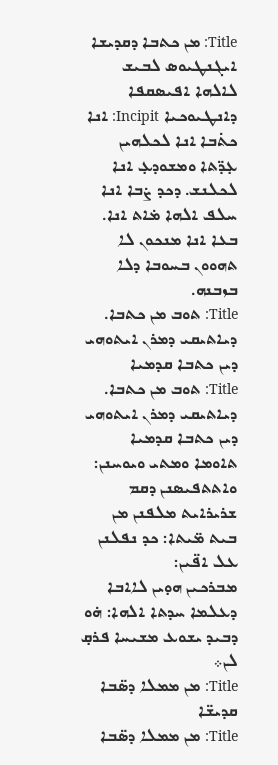Title: ܡܢ ܟܬܒܐ ܕܩܕܝܫܐ ܐܝܓܢܛܝܘܣ ܠܒܝܫ ܠܐܠܗܐ ܐܦܝܣܩܦܐ ܕܐܢܛܝܘܟܝܐ Incipit: ܐܢܐ ܟܬ̇ܒܐ ܐܢܐ ܠܟܠܗܝܢ ܥ̣ܕ̈ܬܐ ܘܡܫܘܕܥ̣ ܐܢܐ ܠܟܠܢܫ. ܕܟܕ ܨ̇ܒܐ ܐܢܐ ܚܠܦ ܐܠܗܐ ܡ̇ܐܬ ܐܢܐ. ܒܥܐ ܐܢܐ ܡܢܟܘܢ ܠܐ ܬܗܘܘܢ ܒܚܘܒܐ ܕܠܐ ܒܙܒܢܗ.
Title: ܬܘܒ ܡܢ ܟܬܒܐ. ܕܝܐܬܝܩܝ ܕܡܪܢ ܐܝܬܘܗܝ ܕܝܢ ܟܬܒܐ ܩܕܡܝܐ
Title: ܬܘܒ ܡܢ ܟܬܒܐ. ܕܝܐܬܝܩܝ ܕܡܪܢ ܐܝܬܘܗܝ ܕܝܢ ܟܬܒܐ ܩܕܡܝܐ
ܬܐܘܡܐ ܘܡܬܝ ܘܝܘܚܢܢ: ܘܐܬܬܦܝܣܢܢ ܕܩܡ ܫܪܝܪܐܝܬ ܡܠܦܢܢ ܡܢ ܒܝܬ ܡ̈ܝܬܐ: ܟܕ ܢܦܠܢܢ ܥܠ ܐܦ̈ܝܢ:
ܡܒܪܟܝܢ ܗܘ̣ܝܢ ܠܐܐܒܐ ܕܥܠܡܐ ܚܕܬܐ ܐܠܗܐ: ܗ̇ܘ ܕܒܝܕ ܝܫܘܥ ܡܫܝܚܐ ܦܪܩ̣ ܠܢ܀
Title: ܡܢ ܡܡܠܐ ܕܣ̈ܒܐ ܩܕܝܫ̈ܐ
Title: ܡܢ ܡܡܠܐ ܕܣ̈ܒܐ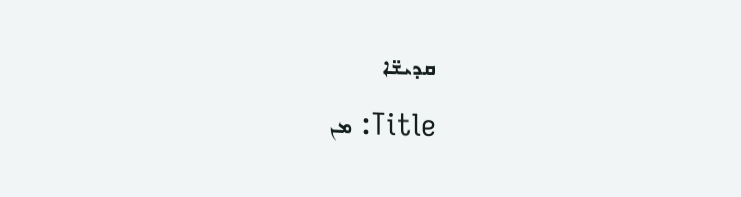ܩܕܝܫ̈ܐ
Title: ܡܢ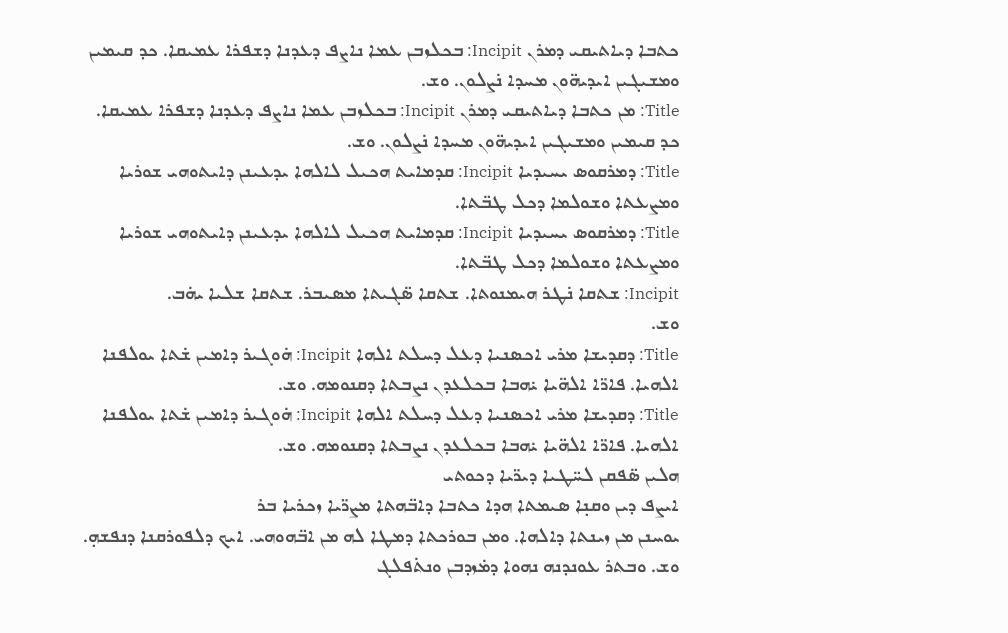ܟܬܒܐ ܕܝܐܬܝܩܝ ܕܡܪܢ Incipit: ܒܟܠܙܒܢ ܥܡܐ ܢܐܨܦ ܕܥܕܢܐ ܕܫܦܪܐ ܥܡܝܩܐ. ܟܕ ܩܝܡܝܢ ܘܡܫܝܓܝܢ ܐܝܕܝܗ̈ܘܢ ܡܚܕܐ ܢ̇ܨܠܘܢ. ܘܫ.
Title: ܡܢ ܟܬܒܐ ܕܝܐܬܝܩܝ ܕܡܪܢ Incipit: ܒܟܠܙܒܢ ܥܡܐ ܢܐܨܦ ܕܥܕܢܐ ܕܫܦܪܐ ܥܡܝܩܐ. ܟܕ ܩܝܡܝܢ ܘܡܫܝܓܝܢ ܐܝܕܝܗ̈ܘܢ ܡܚܕܐ ܢ̇ܨܠܘܢ. ܘܫ.
Title: ܕܡܪܩܘܣ ܝܚܝܕܝܐ Incipit: ܩܕܡܐܝܬ ܗܟܝܠ ܠܐܠܗܐ ܝܕܥܝܢܢ ܕܐܝܬܘܗܝ ܫܘܪܝܐ ܘܡܨܥܬܐ ܘܫܘܠܡܐ ܕܟܠ ܛܒ̈ܬܐ.
Title: ܕܡܪܩܘܣ ܝܚܝܕܝܐ Incipit: ܩܕܡܐܝܬ ܗܟܝܠ ܠܐܠܗܐ ܝܕܥܝܢܢ ܕܐܝܬܘܗܝ ܫܘܪܝܐ ܘܡܨܥܬܐ ܘܫܘܠܡܐ ܕܟܠ ܛܒ̈ܬܐ.
Incipit: ܫܬܩܐ ܢ̇ܛܪ ܗܝܡܢܘܬܐ. ܫܬܩܐ ܣ̈ܓܝܬܐ ܡܣܝܒܪ. ܫܬܩܐ ܫܠܝܐ ܝܗ̇ܒ.
ܘܫ.
Title: ܕܩܕܝܫܐ ܡܪܝ ܐܟܣܢܝܐ ܕܥܠ ܕܚܠܬ ܐܠܗܐ Incipit: ܗ̇ܘܓܝܪ ܕܐܡܝܢ ܫ̇ܬܐ ܝܘܠܦܢܐ ܐܠܗܝܐ. ܦܐܪ̈ܐ ܐܠܗ̈ܝܐ ܝ̇ܗܒܐ ܒܟܠܥܕܢ ܢܨܒܬܐ ܕܩܢܘܡܗ. ܘܫ.
Title: ܕܩܕܝܫܐ ܡܪܝ ܐܟܣܢܝܐ ܕܥܠ ܕܚܠܬ ܐܠܗܐ Incipit: ܗ̇ܘܓܝܪ ܕܐܡܝܢ ܫ̇ܬܐ ܝܘܠܦܢܐ ܐܠܗܝܐ. ܦܐܪ̈ܐ ܐܠܗ̈ܝܐ ܝ̇ܗܒܐ ܒܟܠܥܕܢ ܢܨܒܬܐ ܕܩܢܘܡܗ. ܘܫ.
ܗܠܝܢ ܣ̈ܦܩܢ ܠܚ̈ܛܝܐ ܕܝܪ̈ܝܐ ܕܟܘܬܝ
ܐܝܨܦ ܕܝܢ ܘܩܢ̣ܐ ܣܝܡܬܐ ܗܕܐ ܟܬܒܐ ܕܐܒ̈ܗܬܐ ܡܨܪ̈ܝܐ ܙܟܪܝܐ ܒܪ
ܝܘܚܢܢ ܡܢ ܙܝܢܬܐ ܕܐܠܗܐ. ܘܡܢ ܒܘܪܟܬܐ ܕܡܛܐ ܠܗ ܡܢ ܐܒ̈ܗܘܗܝ. ܐܝܟ ܕܠܦܘܪܩܢܐ ܕܢܦܫܗ̣.
ܘܫ. ܘܒܬܪ ܥܘܢܕܢܗ ܢܗܘܐ ܕܡ̇ܙܕܒܢ ܘܢܬ̇ܦܠܓ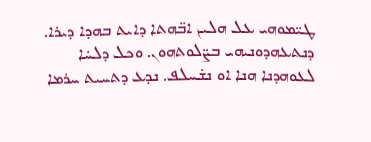ܛܝ̈ܡܘܗܝ ܥܠ ܗܠܝܢ ܐܒ̈ܗܬܐ ܕܐܝܬ ܒܗܕܐ ܕܝܪܐ.
ܕܢܬܥܗܕܘܢܝܗܝ ܒܨ̈ܠܘܬܗܘܢ. ܘܟܠ ܕܠܚ̇ܐ ܠܥܘܗܕܢܐ ܗܢܐ ܐܘ ܢܫ̇ܚܠܦ. ܢܕܥ ܕܬܚܝܬ ܚܪܡܐ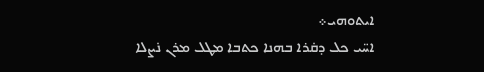ܐܝܬܘܗܝ܀
ܐܚ̈ܝ ܟܠ ܕܩ̇ܪܐ ܒܗܢܐ ܟܬܒܐ ܡܛܠ ܡܪܢ ܢ̇ܨܠܐ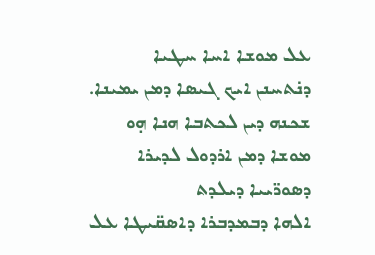ܥܠ ܡܘܫܐ ܐܚܐ ܚܛܝܐ
ܕܢ̇ܬܚܢܢ ܐܝܟ ܓܝܣܐ ܕܡܢ ܝܡܝܢܐ.
ܫܟܢܗ ܕܝܢ ܠܟܬܒܐ ܗܢܐ ܗ̣ܘ ܡܘܫܐ ܕܡܢ ܐܪܕܘܠ ܠܕܝܪܐ ܕܣܘܪ̈ܝܝܐ ܕܝܠܕܬ
ܐܠܗܐ ܕܒܡܕܒܪܐ ܕܐܣܩ̈ܝܛܐ ܥܠ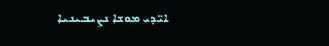ܐܝ̈ܕܝ ܡܘܫܐ ܢܨܝܒܝܢܝܐ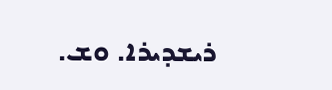ܪܝܫܕܝܪܐ. ܘܫ.